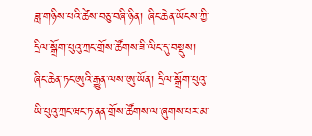ཟླ་གཉིས་པའི་ཚེས་བཅུ་བཞི་ཉིན། ཞིང་ཆེན་ཡོངས་ཀྱི་དྲིལ་སྒྲོག་པུའུ་ཀྲང་གྲོས་ཚོགས་ཟི་ལིང་དུ་བསྡུས། ཞིང་ཆེན་ཏང་ཨུའི་རྒྱུན་ལས་ཨུ་ཡོན། དྲིལ་སྒྲོག་པུའུ་ཡི་པུའུ་ཀྲང་ཝང་ཏ་ནན་གྲོས་ཚོགས་ལ་ཞུགས་པར་མ་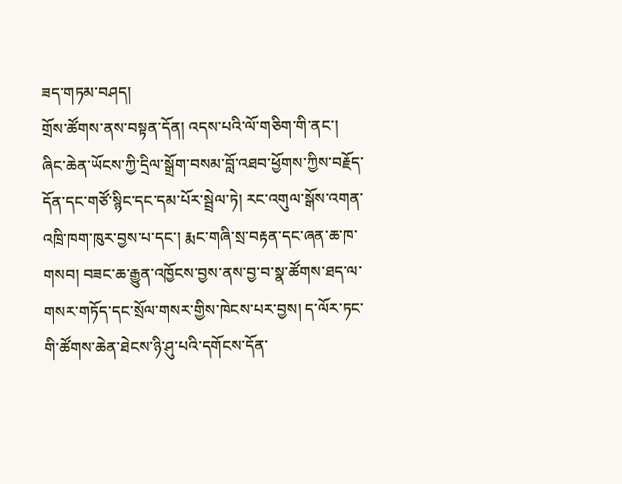ཟད་གཏམ་བཤད།
གྲོས་ཚོགས་ནས་བསྟན་དོན། འདས་པའི་ལོ་གཅིག་གི་ནང་། ཞིང་ཆེན་ཡོངས་ཀྱི་དྲིལ་སྒྲོག་བསམ་བློ་འཐབ་ཕྱོགས་ཀྱིས་བརྗོད་དོན་དང་གཙོ་སྙིང་དང་དམ་པོར་སྦྲེལ་ཏེ། རང་འགུལ་སྒོས་འགན་འཁྲི་ཁག་ཁུར་བྱས་པ་དང་། རྨང་གཞི་སྲ་བརྟན་དང་ཞན་ཆ་ཁ་གསབ། བཟང་ཆ་རྒྱུན་འཁྱོངས་བྱས་ནས་བྱ་བ་སྣ་ཚོགས་ཐད་ལ་གསར་གཏོད་དང་སྲོལ་གསར་གྱིས་ཁེངས་པར་བྱས། ད་ལོར་ཏང་གི་ཚོགས་ཆེན་ཐེངས་ཉི་ཤུ་པའི་དགོངས་དོན་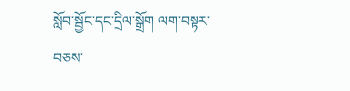སློབ་སྦྱོང་དང་དྲིལ་སྒྲོག ལག་བསྟར་བཅས་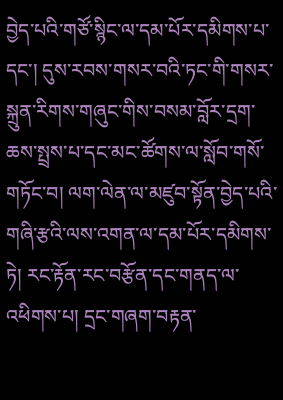བྱེད་པའི་གཙོ་སྙིང་ལ་དམ་པོར་དམིགས་པ་དང་། དུས་རབས་གསར་བའི་ཏང་གི་གསར་སྐྲུན་རིགས་གཞུང་གིས་བསམ་བློར་དྲག་ཆས་སྤྲས་པ་དང་མང་ཚོགས་ལ་སློབ་གསོ་གཏོང་བ། ལག་ལེན་ལ་མཛུབ་སྟོན་བྱེད་པའི་གཞི་རྩའི་ལས་འགན་ལ་དམ་པོར་དམིགས་ཏེ། རང་རྟོན་རང་བརྩོན་དང་གནད་ལ་འཕིགས་པ། དྲང་གཞག་བརྟན་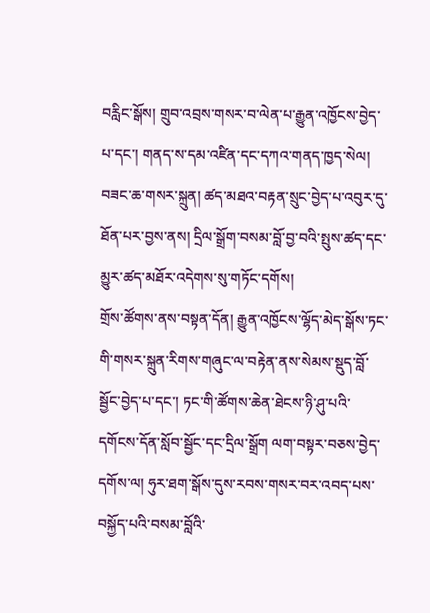བརླིང་སྒོས། གྲུབ་འབྲས་གསར་བ་ལེན་པ་རྒྱུན་འཁྱོངས་བྱེད་པ་དང་། གནད་ས་དམ་འཛིན་དང་དཀའ་གནད་ཁྱད་སེལ། བཟང་ཆ་གསར་སྐྲུན། ཚད་མཐའ་བརྟན་སྲུང་བྱེད་པ་འབུར་དུ་ཐོན་པར་བྱས་ནས། དྲིལ་སྒྲོག་བསམ་བློ་བྱ་བའི་སྤུས་ཚད་དང་མྱུར་ཚད་མཐོར་འདེགས་སུ་གཏོང་དགོས།
གྲོས་ཚོགས་ནས་བསྟན་དོན། རྒྱུན་འཁྱོངས་ལྷོད་མེད་སྒོས་ཏང་གི་གསར་སྐྲུན་རིགས་གཞུང་ལ་བརྟེན་ནས་སེམས་སྡུད་བློ་སྦྱོང་བྱེད་པ་དང་། ཏང་གི་ཚོགས་ཆེན་ཐེངས་ཉི་ཤུ་པའི་དགོངས་དོན་སློབ་སྦྱོང་དང་དྲིལ་སྒྲོག ལག་བསྟར་བཅས་བྱེད་དགོས་ལ། ཧུར་ཐག་སྒོས་དུས་རབས་གསར་བར་འབད་པས་བསྐྱོད་པའི་བསམ་བློའི་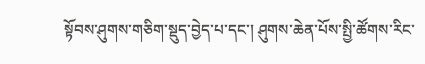སྟོབས་ཤུགས་གཅིག་སྡུད་བྱེད་པ་དང་། ཤུགས་ཆེན་པོས་སྤྱི་ཚོགས་རིང་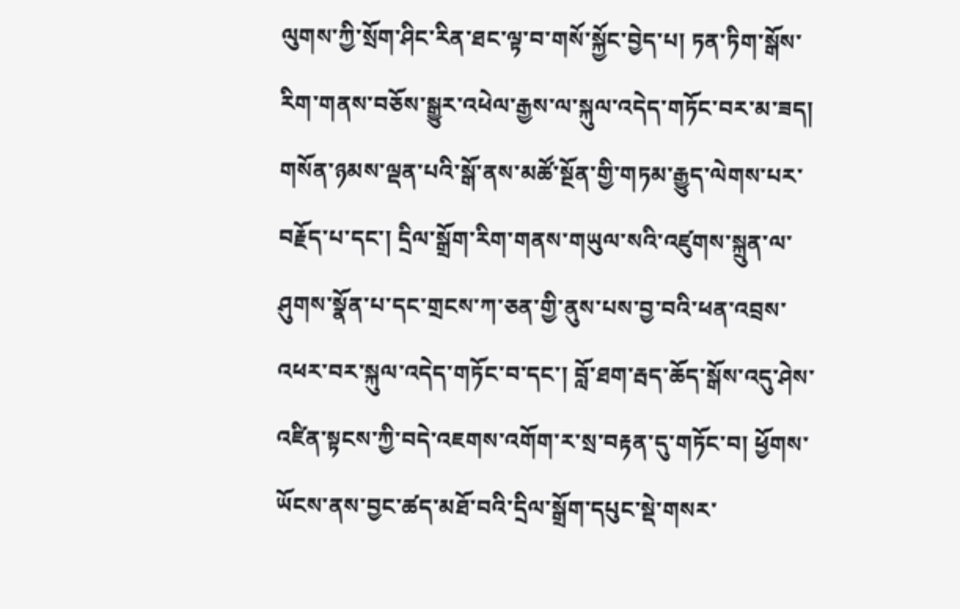ལུགས་ཀྱི་སྲོག་ཤིང་རིན་ཐང་ལྟ་བ་གསོ་སྐྱོང་བྱེད་པ། ཏན་ཏིག་སྒོས་རིག་གནས་བཅོས་སྒྱུར་འཕེལ་རྒྱས་ལ་སྐུལ་འདེད་གཏོང་བར་མ་ཟད། གསོན་ཉམས་ལྡན་པའི་སྒོ་ནས་མཚོ་སྔོན་གྱི་གཏམ་རྒྱུད་ལེགས་པར་བརྗོད་པ་དང་། དྲིལ་སྒྲོག་རིག་གནས་གཡུལ་སའི་འཛུགས་སྐྲུན་ལ་ཤུགས་སྣོན་པ་དང་གྲངས་ཀ་ཅན་གྱི་ནུས་པས་བྱ་བའི་ཕན་འབྲས་འཕར་བར་སྐུལ་འདེད་གཏོང་བ་དང་། བློ་ཐག་རྦད་ཆོད་སྒོས་འདུ་ཤེས་འཛིན་སྟངས་ཀྱི་བདེ་འཇགས་འགོག་ར་སྲ་བརྟན་དུ་གཏོང་བ། ཕྱོགས་ཡོངས་ནས་བྱང་ཚད་མཐོ་བའི་དྲིལ་སྒྲོག་དཔུང་སྡེ་གསར་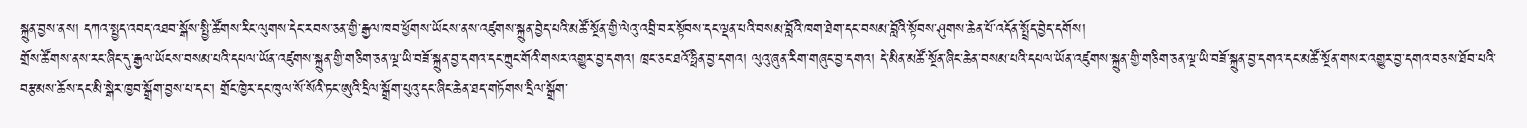སྐྲུན་བྱས་ནས། དཀའ་སྤྱད་འབད་འཐབ་སྒོས་སྤྱི་ཚོགས་རིང་ལུགས་དེང་རབས་ཅན་གྱི་རྒྱལ་ཁབ་ཕྱོགས་ཡོངས་ནས་འཛུགས་སྐྲུན་བྱེད་པའི་མཚོ་སྔོན་གྱི་ལེའུ་འབྲི་བར་སྟོབས་དང་ལྡན་པའི་བསམ་བློའི་ཁག་ཐེག་དང་བསམ་བློའི་སྟོབས་ཤུགས་ཆེན་པོ་འདོན་སྤྲོད་བྱེད་དགོས།
གྲོས་ཚོགས་ནས་རང་ཞིང་དུ་རྒྱལ་ཡོངས་བསམ་པའི་དཔལ་ཡོན་འཛུགས་སྐྲུན་གྱི་གཅིག་ཅན་ལྔ་ཡི་བཟོ་སྐྲུན་བྱ་དགའ་དང་ཀྲུང་གོའི་གསར་འགྱུར་བྱ་དགའ། ཁྲང་ཅང་ཐའོ་ཧྥིན་བྱ་དགའ། ལུའུ་ཞུན་རིག་གཞུང་བྱ་དགའ། དེ་མིན་མཚོ་སྔོན་ཞིང་ཆེན་བསམ་པའི་དཔལ་ཡོན་འཛུགས་སྐྲུན་གྱི་གཅིག་ཅན་ལྔ་ཡི་བཟོ་སྐྲུན་བྱ་དགའ་དང་མཚོ་སྔོན་གསར་འགྱུར་བྱ་དགའ་བཅས་ཐོབ་པའི་བརྩམས་ཆོས་དང་མི་སྒེར་ཁྱབ་སྒྲོག་བྱས་པ་དང་། གྲོང་ཁྱེར་དང་ཁུལ་སོ་སོའི་ཏང་ཨུའི་དྲིལ་སྒྲོག་པུའུ་དང་ཞིང་ཆེན་ཐད་གཏོགས་དྲིལ་སྒྲོག་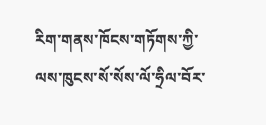རིག་གནས་ཁོངས་གཏོགས་ཀྱི་ལས་ཁུངས་སོ་སོས་ལོ་ཧྲིལ་བོར་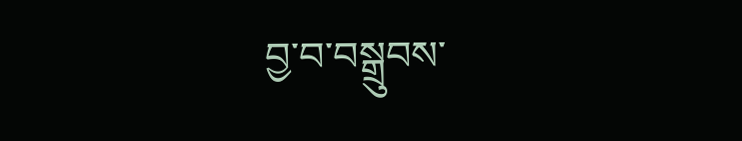བྱ་བ་བསྒྲུབས་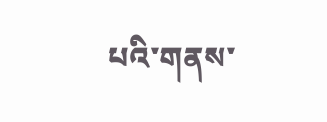པའི་གནས་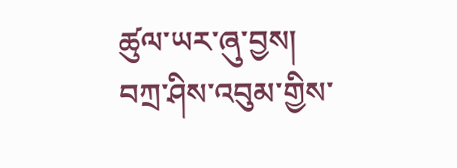ཚུལ་ཡར་ཞུ་བྱས།
བཀྲ་ཤིས་འབུམ་གྱིས་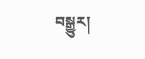བསྒྱུར།